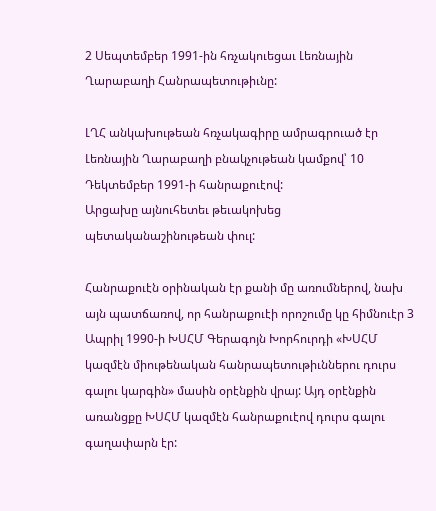2 Սեպտեմբեր 1991-ին հռչակուեցաւ Լեռնային Ղարաբաղի Հանրապետութիւնը:

ԼՂՀ անկախութեան հռչակագիրը ամրագրուած էր Լեռնային Ղարաբաղի բնակչութեան կամքով՝ 10 Դեկտեմբեր 1991-ի հանրաքուէով:
Արցախը այնուհետեւ թեւակոխեց պետականաշինութեան փուլ:

Հանրաքուէն օրինական էր քանի մը առումներով, նախ այն պատճառով, որ հանրաքուէի որոշումը կը հիմնուէր 3 Ապրիլ 1990-ի ԽՍՀՄ Գերագոյն Խորհուրդի «ԽՍՀՄ կազմէն միութենական հանրապետութիւններու դուրս գալու կարգին» մասին օրէնքին վրայ: Այդ օրէնքին առանցքը ԽՍՀՄ կազմէն հանրաքուէով դուրս գալու գաղափարն էր: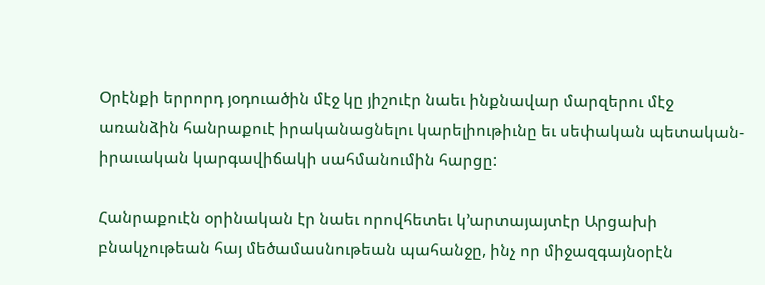Օրէնքի երրորդ յօդուածին մէջ կը յիշուէր նաեւ ինքնավար մարզերու մէջ առանձին հանրաքուէ իրականացնելու կարելիութիւնը եւ սեփական պետական-իրաւական կարգավիճակի սահմանումին հարցը:

Հանրաքուէն օրինական էր նաեւ որովհետեւ կ’արտայայտէր Արցախի բնակչութեան հայ մեծամասնութեան պահանջը, ինչ որ միջազգայնօրէն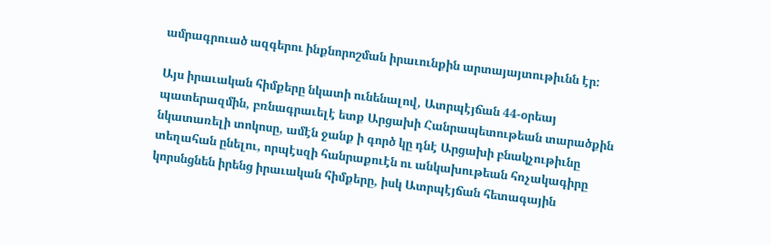ամրագրուած ազգերու ինքնորոշման իրաւունքին արտայայտութիւնն էր:

Այս իրաւական հիմքերը նկատի ունենալով, Ատրպէյճան 44-օրեայ պատերազմին, բռնագրաւելէ ետք Արցախի Հանրապետութեան տարածքին նկատառելի տոկոսը, ամէն ջանք ի գործ կը դնէ Արցախի բնակչութիւնը տեղահան ընելու, որպէսզի հանրաքուէն ու անկախութեան հռչակագիրը կորսնցնեն իրենց իրաւական հիմքերը, իսկ Ատրպէյճան հետագային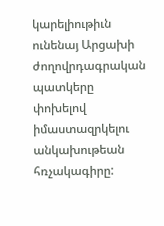կարելիութիւն ունենայ Արցախի ժողովրդագրական պատկերը փոխելով իմաստազրկելու անկախութեան հռչակագիրը: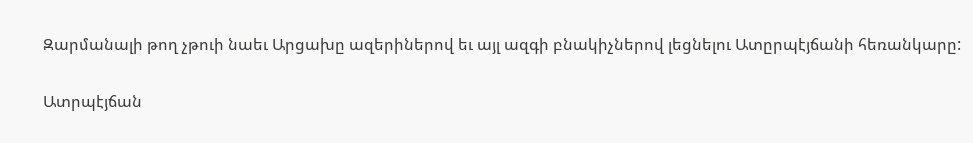Զարմանալի թող չթուի նաեւ Արցախը ազերիներով եւ այլ ազգի բնակիչներով լեցնելու Ատըրպէյճանի հեռանկարը:

Ատրպէյճան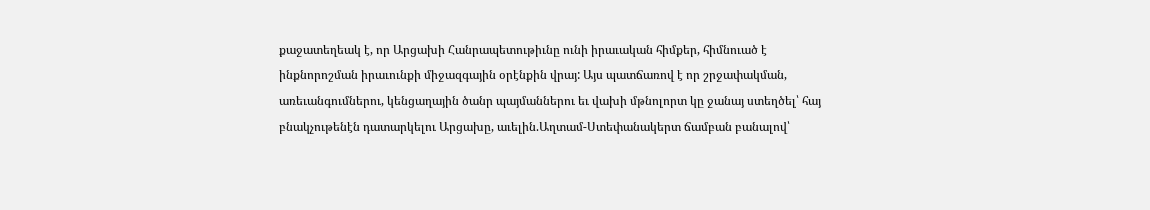քաջատեղեակ է, որ Արցախի Հանրապետութիւնը ունի իրաւական հիմքեր, հիմնուած է ինքնորոշման իրաւունքի միջազգային օրէնքին վրայ: Այս պատճառով է որ շրջափակման, առեւանգումներու, կենցաղային ծանր պայմաններու եւ վախի մթնոլորտ կը ջանայ ստեղծել՝ հայ բնակչութենէն դատարկելու Արցախը, աւելին.Աղտամ-Ստեփանակերտ ճամբան բանալով՝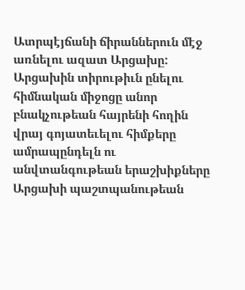Ատրպէյճանի ճիրաններուն մէջ առնելու ազատ Արցախը:
Արցախին տիրութիւն ընելու հիմնական միջոցը անոր բնակչութեան հայրենի հողին վրայ գոյատեւելու հիմքերը ամրապընդելն ու անվտանգութեան երաշխիքները Արցախի պաշտպանութեան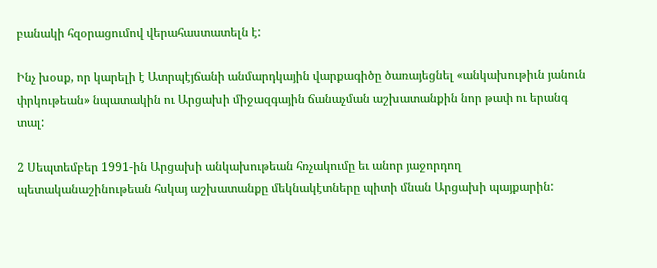բանակի հզօրացումով վերահաստատելն է:

Ինչ խօսք, որ կարելի է Ատրպէյճանի անմարդկային վարքագիծը ծառայեցնել «անկախութիւն յանուն փրկութեան» նպատակին ու Արցախի միջազգային ճանաչման աշխատանքին նոր թափ ու երանգ տալ:

2 Սեպտեմբեր 1991-ին Արցախի անկախութեան հռչակումը եւ անոր յաջորդող պետականաշինութեան հսկայ աշխատանքը մեկնակէտները պիտի մնան Արցախի պայքարին: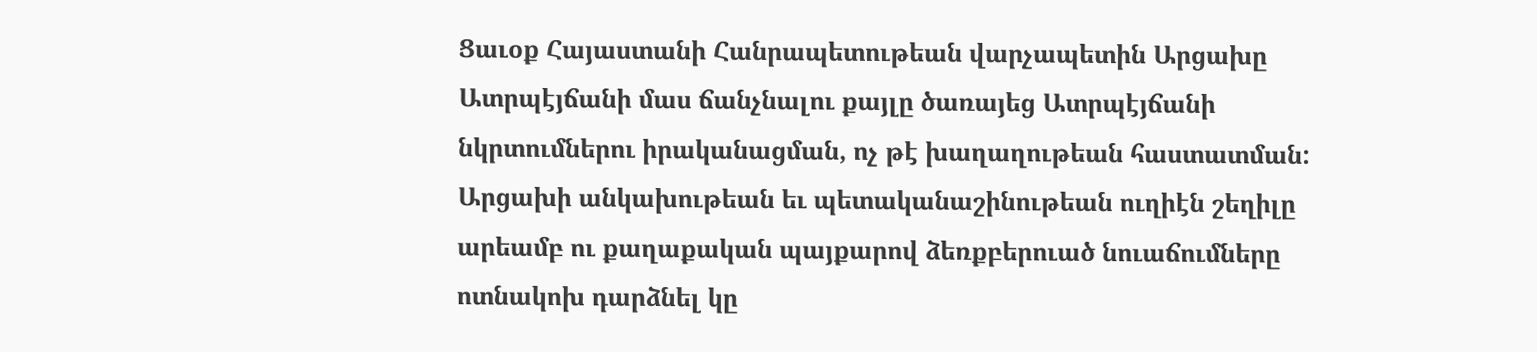Ցաւօք Հայաստանի Հանրապետութեան վարչապետին Արցախը Ատրպէյճանի մաս ճանչնալու քայլը ծառայեց Ատրպէյճանի նկրտումներու իրականացման, ոչ թէ խաղաղութեան հաստատման:
Արցախի անկախութեան եւ պետականաշինութեան ուղիէն շեղիլը արեամբ ու քաղաքական պայքարով ձեռքբերուած նուաճումները ոտնակոխ դարձնել կը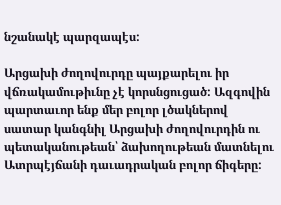նշանակէ պարզապէս:

Արցախի ժողովուրդը պայքարելու իր վճռակամութիւնը չէ կորսնցուցած: Ազգովին պարտաւոր ենք մեր բոլոր լծակներով սատար կանգնիլ Արցախի ժողովուրդին ու պետականութեան՝ ձախողութեան մատնելու Ատրպէյճանի դաւադրական բոլոր ճիգերը: